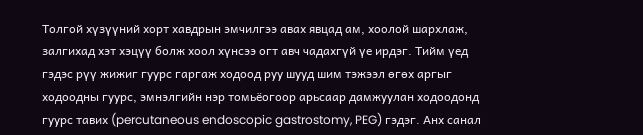Толгой хүзүүний хорт хавдрын эмчилгээ авах явцад ам, хоолой шархлаж, залгихад хэт хэцүү болж хоол хүнсээ огт авч чадахгүй үе ирдэг. Тийм үед гэдэс рүү жижиг гуурс гаргаж ходоод руу шууд шим тэжээл өгөх аргыг ходоодны гуурс, эмнэлгийн нэр томьёогоор арьсаар дамжуулан ходоодонд гуурс тавих (percutaneous endoscopic gastrostomy, PEG) гэдэг. Анх санал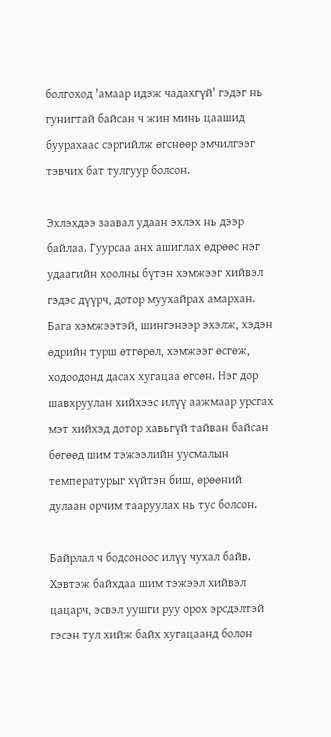болгоход 'амаар идэж чадахгүй' гэдэг нь гунигтай байсан ч жин минь цаашид буурахаас сэргийлж өгснөөр эмчилгээг тэвчих бат тулгуур болсон.

Эхлэхдээ заавал удаан эхлэх нь дээр байлаа. Гуурсаа анх ашиглах өдрөөс нэг удаагийн хоолны бүтэн хэмжээг хийвэл гэдэс дүүрч, дотор муухайрах амархан. Бага хэмжээтэй, шингэнээр эхэлж, хэдэн өдрийн турш өтгөрөл, хэмжээг өсгөж, ходоодонд дасах хугацаа өгсөн. Нэг дор шавхруулан хийхээс илүү аажмаар урсгах мэт хийхэд дотор хавьгүй тайван байсан бөгөөд шим тэжээлийн уусмалын температурыг хүйтэн биш, өрөөний дулаан орчим тааруулах нь тус болсон.

Байрлал ч бодсоноос илүү чухал байв. Хэвтэж байхдаа шим тэжээл хийвэл цацарч, эсвэл уушги руу орох эрсдэлтэй гэсэн тул хийж байх хугацаанд болон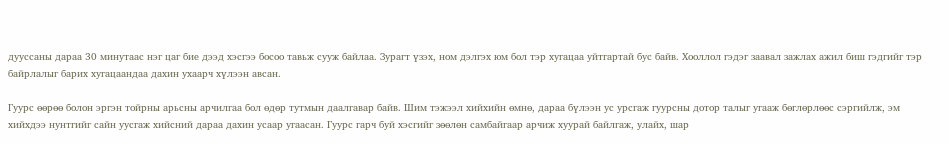дууссаны дараа 30 минутаас нэг цаг бие дээд хэсгээ босоо тавьж сууж байлаа. Зурагт үзэх, ном дэлгэх юм бол тэр хугацаа уйтгартай бус байв. Хооллол гэдэг заавал зажлах ажил биш гэдгийг тэр байрлалыг барих хугацаандаа дахин ухаарч хүлээн авсан.

Гуурс өөрөө болон эргэн тойрны арьсны арчилгаа бол өдөр тутмын даалгавар байв. Шим тэжээл хийхийн өмнө, дараа бүлээн ус урсгаж гуурсны дотор талыг угааж бөглөрлөөс сэргийлж, эм хийхдээ нунтгийг сайн уусгаж хийсний дараа дахин усаар угаасан. Гуурс гарч буй хэсгийг зөөлөн самбайгаар арчиж хуурай байлгаж, улайх, шар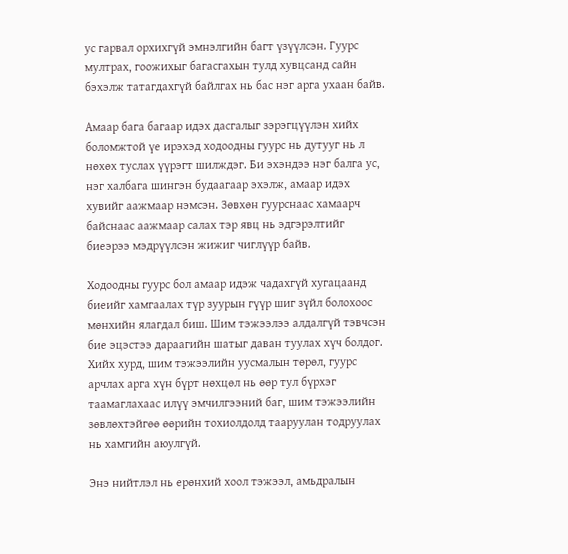ус гарвал орхихгүй эмнэлгийн багт үзүүлсэн. Гуурс мултрах, гоожихыг багасгахын тулд хувцсанд сайн бэхэлж татагдахгүй байлгах нь бас нэг арга ухаан байв.

Амаар бага багаар идэх дасгалыг зэрэгцүүлэн хийх боломжтой үе ирэхэд ходоодны гуурс нь дутууг нь л нөхөх туслах үүрэгт шилждэг. Би эхэндээ нэг балга ус, нэг халбага шингэн будаагаар эхэлж, амаар идэх хувийг аажмаар нэмсэн. Зөвхөн гуурснаас хамаарч байснаас аажмаар салах тэр явц нь эдгэрэлтийг биеэрээ мэдрүүлсэн жижиг чиглүүр байв.

Ходоодны гуурс бол амаар идэж чадахгүй хугацаанд биеийг хамгаалах түр зуурын гүүр шиг зүйл болохоос мөнхийн ялагдал биш. Шим тэжээлээ алдалгүй тэвчсэн бие эцэстээ дараагийн шатыг даван туулах хүч болдог. Хийх хурд, шим тэжээлийн уусмалын төрөл, гуурс арчлах арга хүн бүрт нөхцөл нь өөр тул бүрхэг таамаглахаас илүү эмчилгээний баг, шим тэжээлийн зөвлөхтэйгөө өөрийн тохиолдолд тааруулан тодруулах нь хамгийн аюулгүй.

Энэ нийтлэл нь ерөнхий хоол тэжээл, амьдралын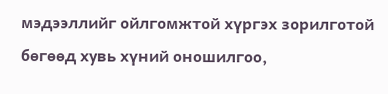мэдээллийг ойлгомжтой хүргэх зорилготой бөгөөд хувь хүний оношилгоо,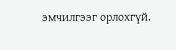эмчилгээг орлохгүй.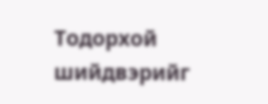Тодорхой шийдвэрийг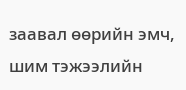заавал өөрийн эмч, шим тэжээлийн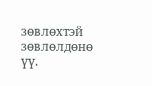зөвлөхтэй зөвлөлдөнө үү.